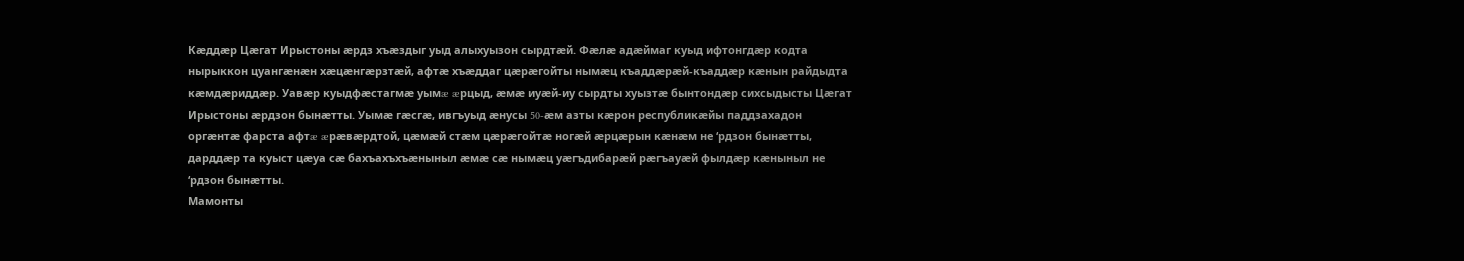Кæддæр Цæгат Ирыстоны æрдз хъæздыг уыд алыхуызон сырдтæй. Фæлæ адæймаг куыд ифтонгдæр кодта нырыккон цуангæнæн хæцæнгæрзтæй, афтæ хъæддаг цæрæгойты нымæц къаддæрæй-къаддæр кæнын райдыдта кæмдæриддæр. Уавæр куыдфæстагмæ уымæ æрцыд, æмæ иуæй-иу сырдты хуызтæ бынтондæр сихсыдысты Цæгат Ирыстоны æрдзон бынæтты. Уымæ гæсгæ, ивгъуыд æнусы 50-æм азты кæрон республикæйы паддзахадон оргæнтæ фарста афтæ æрæвæрдтой, цæмæй стæм цæрæгойтæ ногæй æрцæрын кæнæм не ‘рдзон бынæтты, дарддæр та куыст цæуа сæ бахъахъхъæныныл æмæ сæ нымæц уæгъдибарæй рæгъауæй фылдæр кæныныл не ‘рдзон бынæтты.
Мамонты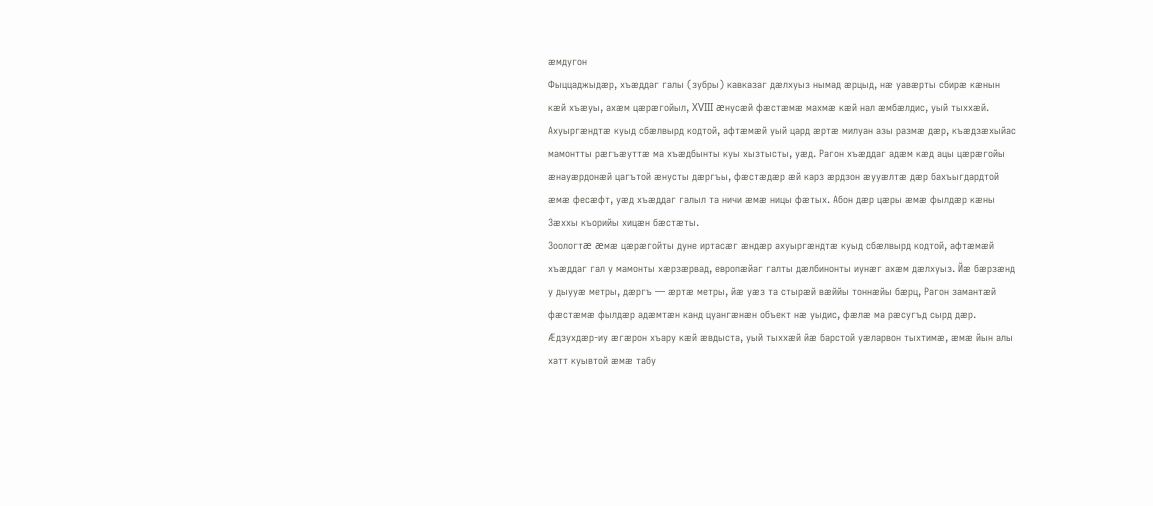æмдугон
Фыццаджыдæр, хъæддаг галы (зубры) кавказаг дæлхуыз нымад æрцыд, нæ уавæрты сбирæ кæнын кæй хъæуы, ахæм цæрæгойыл, XVIII æнусæй фæстæмæ махмæ кæй нал æмбæлдис, уый тыххæй. Ахуыргæндтæ куыд сбæлвырд кодтой, афтæмæй уый цард æртæ милуан азы размæ дæр, къæдзæхыйас мамонтты рæгъæуттæ ма хъæдбынты куы хызтысты, уæд. Рагон хъæддаг адæм кæд ацы цæрæгойы æнауæрдонæй цагътой æнусты дæргъы, фæстæдæр æй карз æрдзон æууæлтæ дæр бахъыгдардтой æмæ фесæфт, уæд хъæддаг галыл та ничи æмæ ницы фæтых. Абон дæр цæры æмæ фылдæр кæны Зæххы къорийы хицæн бæстæты.
Зоологтæ æмæ цæрæгойты дуне иртасæг æндæр ахуыргæндтæ куыд сбæлвырд кодтой, афтæмæй хъæддаг гал у мамонты хæрзæрвад, европæйаг галты дæлбинонты иунæг ахæм дæлхуыз. Йæ бæрзæнд у дыууæ метры, дæргъ — æртæ метры, йæ уæз та стырæй вæййы тоннæйы бæрц, Рагон замантæй фæстæмæ фылдæр адæмтæн канд цуангæнæн объект нæ уыдис, фæлæ ма рæсугъд сырд дæр. Æдзухдæр-иу æгæрон хъару кæй æвдыста, уый тыххæй йæ барстой уæларвон тыхтимæ, æмæ йын алы хатт куывтой æмæ табу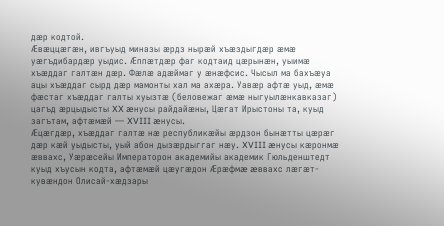дæр кодтой.
Æвæццæгæн, ивгъуыд миназы æрдз нырæй хъæздыгдæр æмæ уæгъдибардæр уыдис. Æппæтдæр фаг кодтаид цæрынæн, уыимæ хъæддаг галтæн дæр. Фæлæ адæймаг у æнæфсис. Чысыл ма бахъæуа ацы хъæддаг сырд дæр мамонты хал ма ахæра. Уавæр афтæ уыд, æмæ фæстаг хъæддаг галты хуызтæ (беловежаг æмæ ныгуылæнкавказаг) цагъд æрцыдысты XX æнусы райдайæны, Цæгат Ирыстоны та, куыд загътам, афтæмæй — XVIII æнусы.
Æцæгдæр, хъæддаг галтæ нæ республикæйы æрдзон бынæтты цæрæг дæр кæй уыдысты, уый абон дызæрдыггаг нæу. XVIII æнусы кæронмæ æввахс, Уæрæсейы Императорон академийы академик Гюльденштедт куыд хъусын кодта, афтæмæй цæугæдон Æрæфмæ æввахс лæгæт-кувæндон Олисай-хæдзары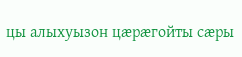цы алыхуызон цæрæгойты сæры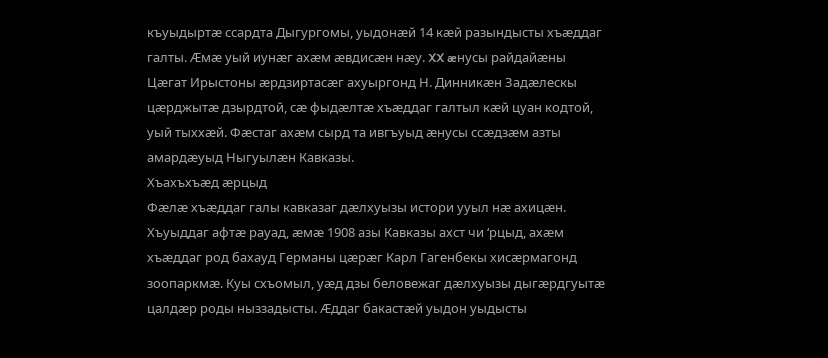къуыдыртæ ссардта Дыгургомы, уыдонæй 14 кæй разындысты хъæддаг галты. Æмæ уый иунæг ахæм æвдисæн нæу. XX æнусы райдайæны Цæгат Ирыстоны æрдзиртасæг ахуыргонд Н. Динникæн Задæлескы цæрджытæ дзырдтой, сæ фыдæлтæ хъæддаг галтыл кæй цуан кодтой, уый тыххæй. Фæстаг ахæм сырд та ивгъуыд æнусы ссæдзæм азты амардæуыд Ныгуылæн Кавказы.
Хъахъхъæд æрцыд
Фæлæ хъæддаг галы кавказаг дæлхуызы истори ууыл нæ ахицæн. Хъуыддаг афтæ рауад, æмæ 1908 азы Кавказы ахст чи ‘рцыд, ахæм хъæддаг род бахауд Германы цæрæг Карл Гагенбекы хисæрмагонд зоопаркмæ. Куы схъомыл, уæд дзы беловежаг дæлхуызы дыгæрдгуытæ цалдæр роды ныззадысты. Æддаг бакастæй уыдон уыдысты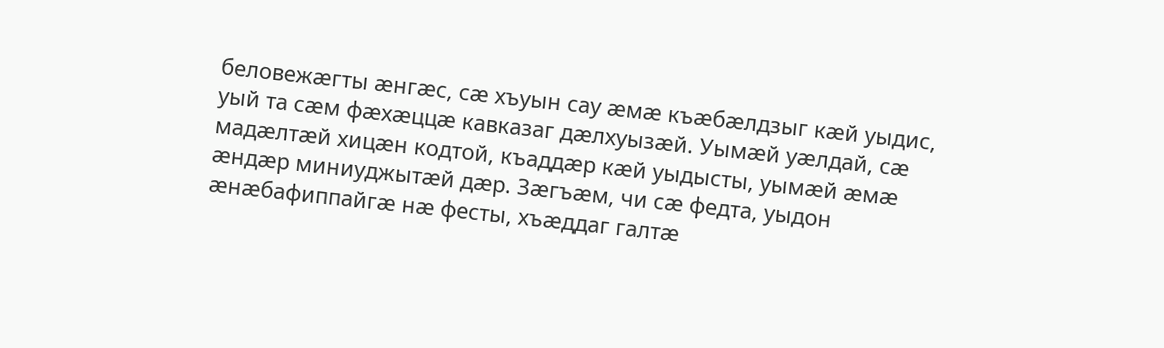беловежæгты æнгæс, сæ хъуын сау æмæ къæбæлдзыг кæй уыдис, уый та сæм фæхæццæ кавказаг дæлхуызæй. Уымæй уæлдай, сæ мадæлтæй хицæн кодтой, къаддæр кæй уыдысты, уымæй æмæ æндæр миниуджытæй дæр. Зæгъæм, чи сæ федта, уыдон æнæбафиппайгæ нæ фесты, хъæддаг галтæ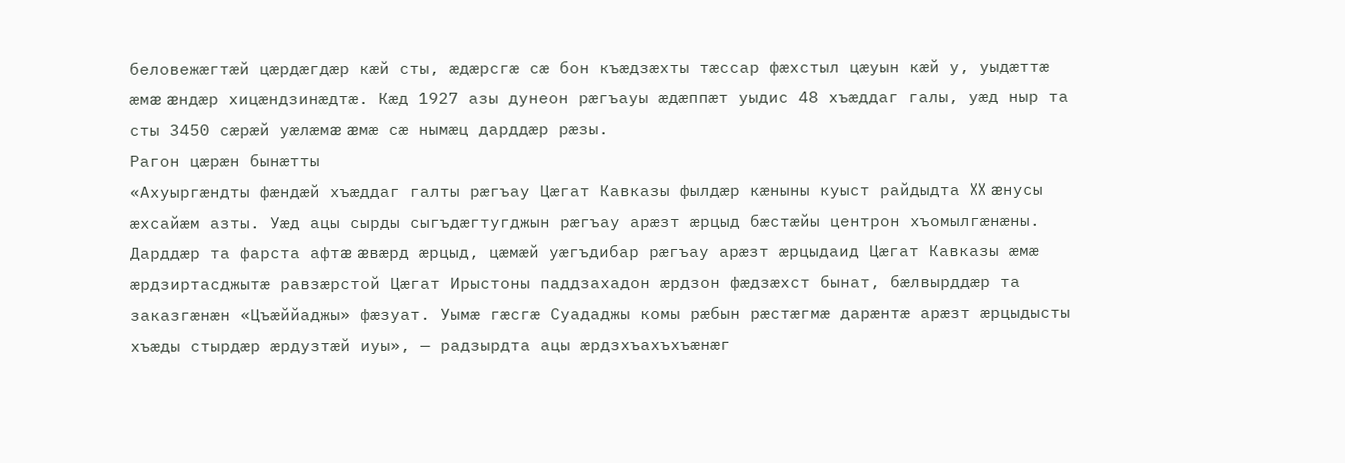беловежæгтæй цæрдæгдæр кæй сты, æдæрсгæ сæ бон къæдзæхты тæссар фæхстыл цæуын кæй у, уыдæттæ æмæ æндæр хицæндзинæдтæ. Кæд 1927 азы дунеон рæгъауы æдæппæт уыдис 48 хъæддаг галы, уæд ныр та сты 3450 сæрæй уæлæмæ æмæ сæ нымæц дарддæр рæзы.
Рагон цæрæн бынæтты
«Ахуыргæндты фæндæй хъæддаг галты рæгъау Цæгат Кавказы фылдæр кæныны куыст райдыдта XX æнусы æхсайæм азты. Уæд ацы сырды сыгъдæгтугджын рæгъау арæзт æрцыд бæстæйы центрон хъомылгæнæны. Дарддæр та фарста афтæ æвæрд æрцыд, цæмæй уæгъдибар рæгъау арæзт æрцыдаид Цæгат Кавказы æмæ æрдзиртасджытæ равзæрстой Цæгат Ирыстоны паддзахадон æрдзон фæдзæхст бынат, бæлвырддæр та заказгæнæн «Цъæййаджы» фæзуат. Уымæ гæсгæ Суададжы комы рæбын рæстæгмæ дарæнтæ арæзт æрцыдысты хъæды стырдæр æрдузтæй иуы», — радзырдта ацы æрдзхъахъхъæнæг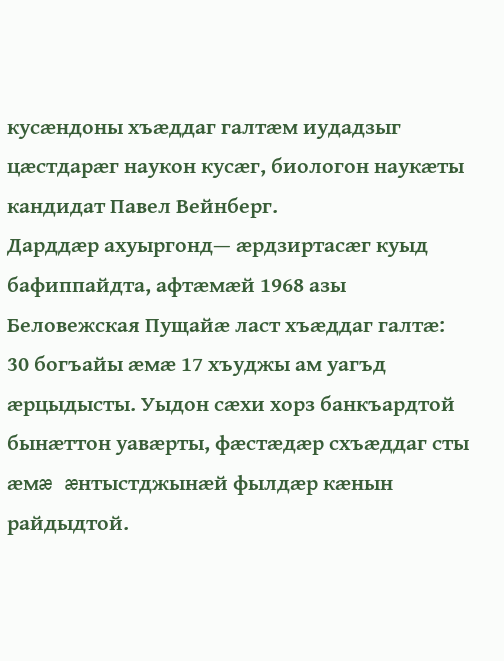кусæндоны хъæддаг галтæм иудадзыг цæстдарæг наукон кусæг, биологон наукæты кандидат Павел Вейнберг.
Дарддæр ахуыргонд— æрдзиртасæг куыд бафиппайдта, афтæмæй 1968 азы Беловежская Пущайæ ласт хъæддаг галтæ: 30 богъайы æмæ 17 хъуджы ам уагъд æрцыдысты. Уыдон сæхи хорз банкъардтой бынæттон уавæрты, фæстæдæр схъæддаг сты æмæ æнтыстджынæй фылдæр кæнын райдыдтой.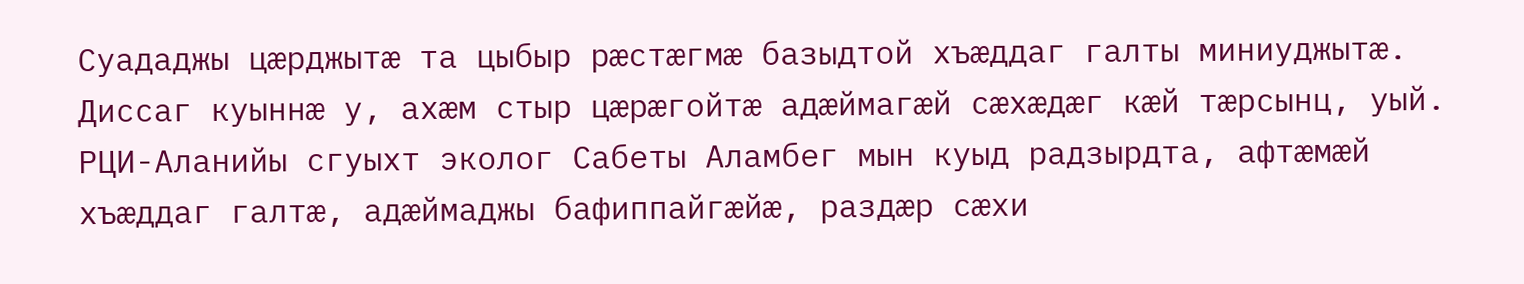Суададжы цæрджытæ та цыбыр рæстæгмæ базыдтой хъæддаг галты миниуджытæ. Диссаг куыннæ у, ахæм стыр цæрæгойтæ адæймагæй сæхæдæг кæй тæрсынц, уый. РЦИ-Аланийы сгуыхт эколог Сабеты Аламбег мын куыд радзырдта, афтæмæй хъæддаг галтæ, адæймаджы бафиппайгæйæ, раздæр сæхи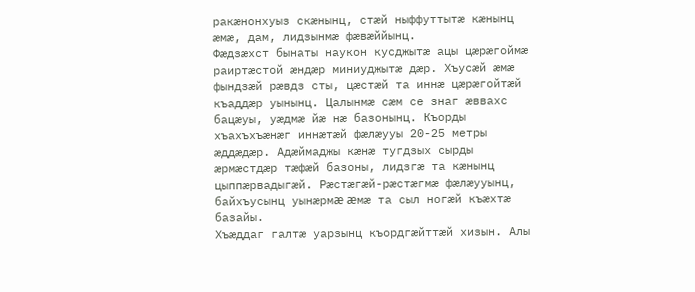ракæнонхуыз скæнынц, стæй ныффуттытæ кæнынц æмæ, дам, лидзынмæ фæвæййынц.
Фæдзæхст бынаты наукон кусджытæ ацы цæрæгоймæ раиртæстой æндæр миниуджытæ дæр. Хъусæй æмæ фындзæй рæвдз сты, цæстæй та иннæ цæрæгойтæй къаддæр уынынц. Цалынмæ сæм се знаг æввахс бацæуы, уæдмæ йæ нæ базонынц. Къорды хъахъхъæнæг иннæтæй фæлæууы 20-25 метры æддæдæр. Адæймаджы кæнæ тугдзых сырды æрмæстдæр тæфæй базоны, лидзгæ та кæнынц цыппæрвадыгæй. Рæстæгæй-рæстæгмæ фæлæууынц, байхъусынц уынæрмæ æмæ та сыл ногæй къæхтæ базайы.
Хъæддаг галтæ уарзынц къордгæйттæй хизын. Алы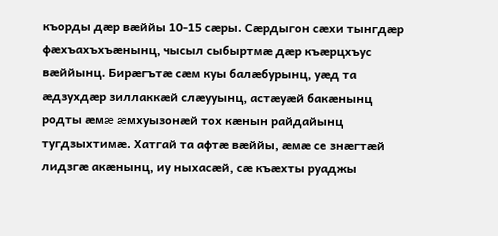къорды дæр вæййы 10-15 сæры. Сæрдыгон сæхи тынгдæр фæхъахъхъæнынц, чысыл сыбыртмæ дæр къæрцхъус вæййынц. Бирæгътæ сæм куы балæбурынц, уæд та æдзухдæр зиллаккæй слæууынц, астæуæй бакæнынц родты æмæ æмхуызонæй тох кæнын райдайынц тугдзыхтимæ. Хатгай та афтæ вæййы, æмæ се знæгтæй лидзгæ акæнынц, иу ныхасæй, сæ къæхты руаджы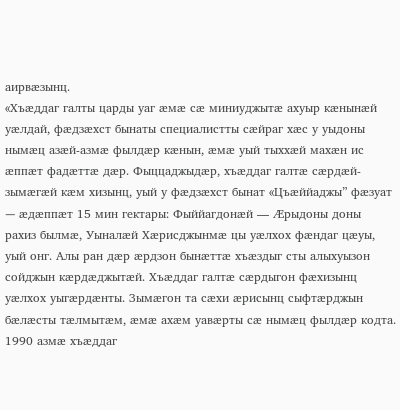аирвæзынц.
«Хъæддаг галты царды уаг æмæ сæ миниуджытæ ахуыр кæнынæй уæлдай, фæдзæхст бынаты специалистты сæйраг хæс у уыдоны нымæц азæй-азмæ фылдæр кæнын, æмæ уый тыххæй махæн ис æппæт фадæттæ дæр. Фыццаджыдæр, хъæддаг галтæ сæрдæй-зымæгæй кæм хизынц, уый у фæдзæхст бынат «Цъæййаджы” фæзуат — æдæппæт 15 мин гектары: Фыййагдонæй — Æрыдоны доны рахиз былмæ, Уыналæй Хæрисджынмæ цы уæлхох фæндаг цæуы, уый онг. Алы ран дæр æрдзон бынæттæ хъæздыг сты алыхуызон сойджын кæрдæджытæй. Хъæддаг галтæ сæрдыгон фæхизынц уæлхох уыгæрдæнты. Зымæгон та сæхи æрисынц сыфтæрджын бæлæсты тæлмытæм, æмæ ахæм уавæрты сæ нымæц фылдæр кодта. 1990 азмæ хъæддаг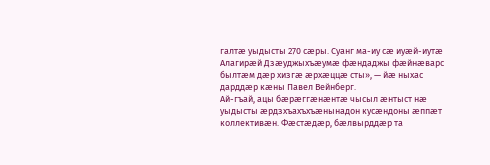галтæ уыдысты 270 сæры. Суанг ма-иу сæ иуæй-иутæ Алагирæй Дзæуджыхъæумæ фæндаджы фæйнæварс былтæм дæр хизгæ æрхæццæ сты», — йæ ныхас дарддæр кæны Павел Вейнберг.
Ай-гъай, ацы бæрæггæнæнтæ чысыл æнтыст нæ уыдысты æрдзхъахъхъæнынадон кусæндоны æппæт коллективæн. Фæстæдæр, бæлвырддæр та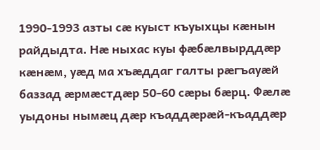1990-1993 азты сæ куыст къуыхцы кæнын райдыдта. Нæ ныхас куы фæбæлвырддæр кæнæм, уæд ма хъæддаг галты рæгъауæй баззад æрмæстдæр 50-60 сæры бæрц. Фæлæ уыдоны нымæц дæр къаддæрæй-къаддæр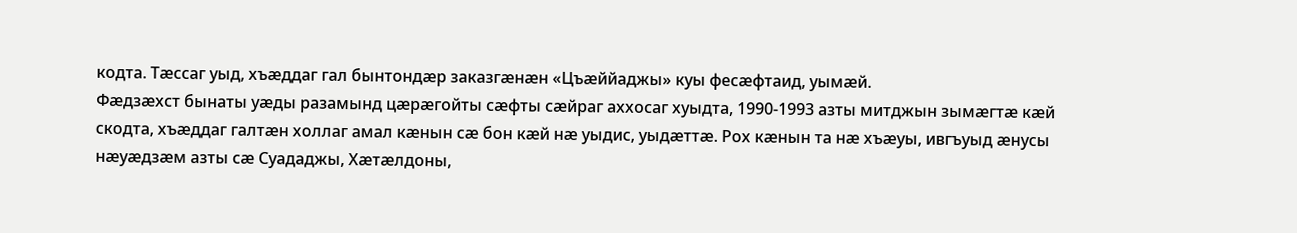кодта. Тæссаг уыд, хъæддаг гал бынтондæр заказгæнæн «Цъæййаджы» куы фесæфтаид, уымæй.
Фæдзæхст бынаты уæды разамынд цæрæгойты сæфты сæйраг аххосаг хуыдта, 1990-1993 азты митджын зымæгтæ кæй скодта, хъæддаг галтæн холлаг амал кæнын сæ бон кæй нæ уыдис, уыдæттæ. Рох кæнын та нæ хъæуы, ивгъуыд æнусы нæуæдзæм азты сæ Суададжы, Хæтæлдоны,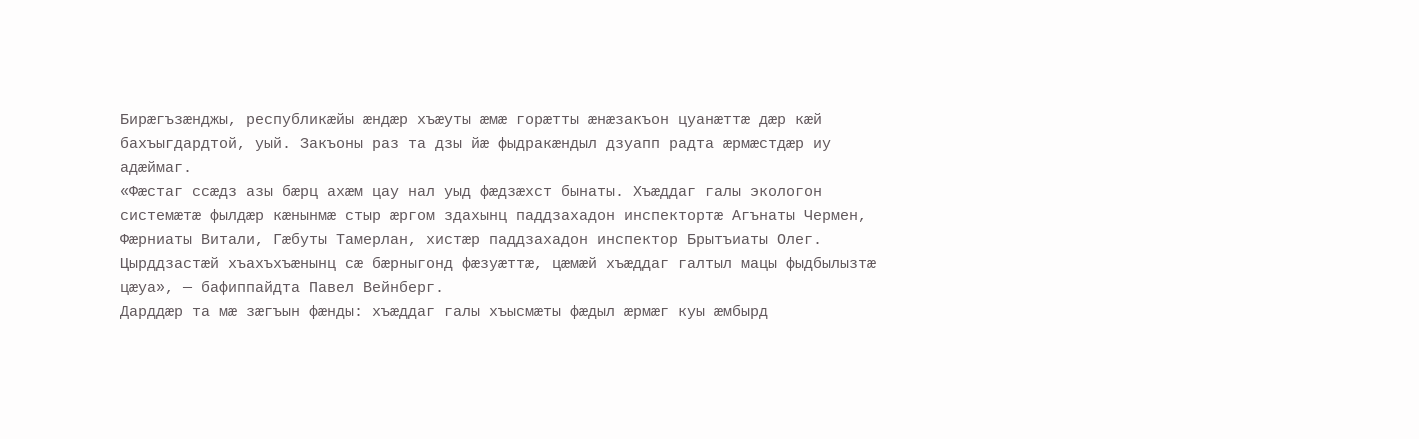Бирæгъзæнджы, республикæйы æндæр хъæуты æмæ горæтты æнæзакъон цуанæттæ дæр кæй бахъыгдардтой, уый. Закъоны раз та дзы йæ фыдракæндыл дзуапп радта æрмæстдæр иу адæймаг.
«Фæстаг ссæдз азы бæрц ахæм цау нал уыд фæдзæхст бынаты. Хъæддаг галы экологон системæтæ фылдæр кæнынмæ стыр æргом здахынц паддзахадон инспектортæ Агънаты Чермен, Фæрниаты Витали, Гæбуты Тамерлан, хистæр паддзахадон инспектор Брытъиаты Олег. Цырддзастæй хъахъхъæнынц сæ бæрныгонд фæзуæттæ, цæмæй хъæддаг галтыл мацы фыдбылызтæ цæуа», — бафиппайдта Павел Вейнберг.
Дарддæр та мæ зæгъын фæнды: хъæддаг галы хъысмæты фæдыл æрмæг куы æмбырд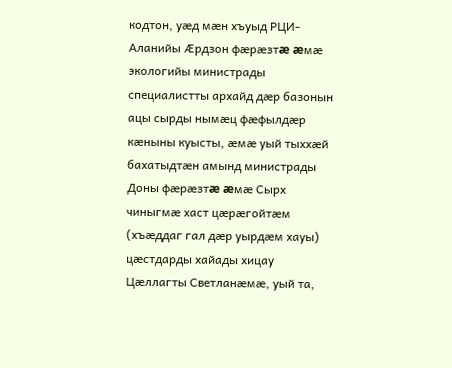кодтон, уæд мæн хъуыд РЦИ-Аланийы Æрдзон фæрæзтæ æмæ экологийы министрады специалистты архайд дæр базонын ацы сырды нымæц фæфылдæр кæныны куысты, æмæ уый тыххæй бахатыдтæн амынд министрады Доны фæрæзтæ æмæ Сырх чиныгмæ хаст цæрæгойтæм (хъæддаг гал дæр уырдæм хауы) цæстдарды хайады хицау Цæллагты Светланæмæ, уый та,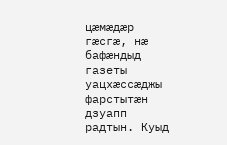цæмæдæр гæсгæ, нæ бафæндыд газеты уацхæссæджы фарстытæн дзуапп радтын. Куыд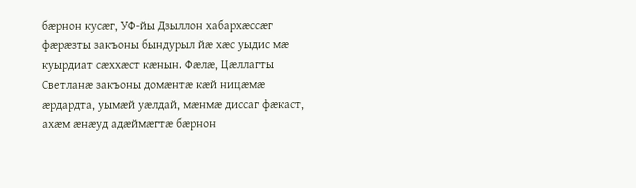бæрнон кусæг, УФ-йы Дзыллон хабархæссæг фæрæзты закъоны бындурыл йæ хæс уыдис мæ куырдиат сæххæст кæнын. Фæлæ, Цæллагты Светланæ закъоны домæнтæ кæй ницæмæ æрдардта, уымæй уæлдай, мæнмæ диссаг фæкаст, ахæм æнæуд адæймæгтæ бæрнон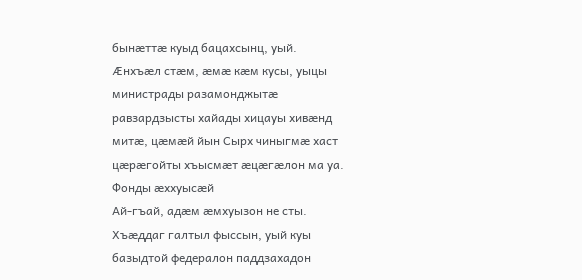бынæттæ куыд бацахсынц, уый. Æнхъæл стæм, æмæ кæм кусы, уыцы министрады разамонджытæ равзардзысты хайады хицауы хивæнд митæ, цæмæй йын Сырх чиныгмæ хаст цæрæгойты хъысмæт æцæгæлон ма уа.
Фонды æххуысæй
Ай-гъай, адæм æмхуызон не сты. Хъæддаг галтыл фыссын, уый куы базыдтой федералон паддзахадон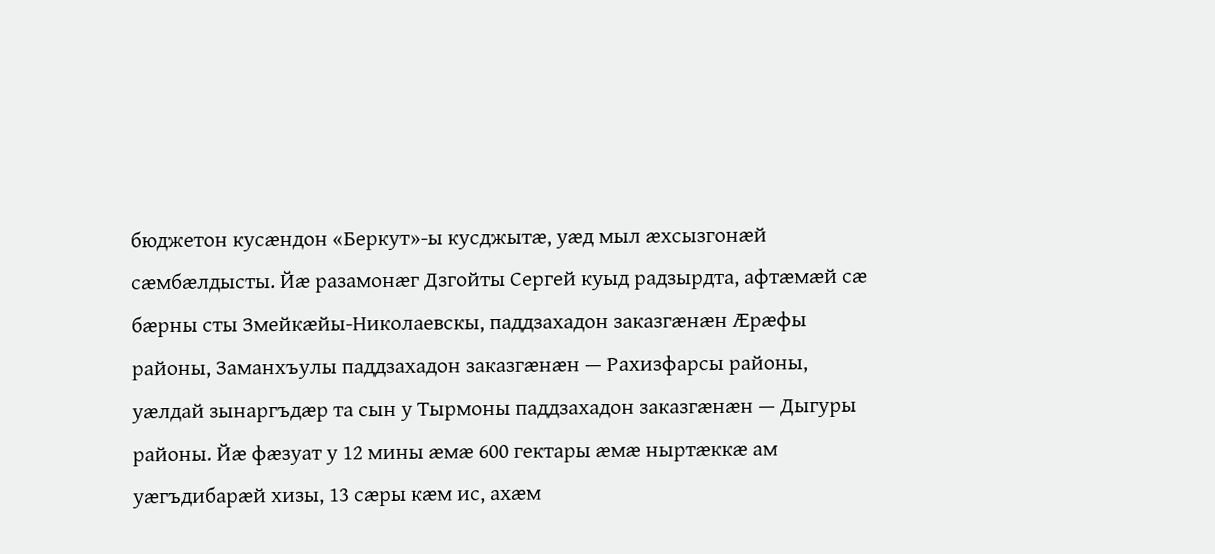бюджетон кусæндон «Беркут»-ы кусджытæ, уæд мыл æхсызгонæй сæмбæлдысты. Йæ разамонæг Дзгойты Сергей куыд радзырдта, афтæмæй сæ бæрны сты Змейкæйы-Николаевскы, паддзахадон заказгæнæн Æрæфы районы, Заманхъулы паддзахадон заказгæнæн — Рахизфарсы районы, уæлдай зынаргъдæр та сын у Тырмоны паддзахадон заказгæнæн — Дыгуры районы. Йæ фæзуат у 12 мины æмæ 600 гектары æмæ ныртæккæ ам уæгъдибарæй хизы, 13 сæры кæм ис, ахæм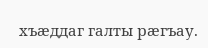хъæддаг галты рæгъау.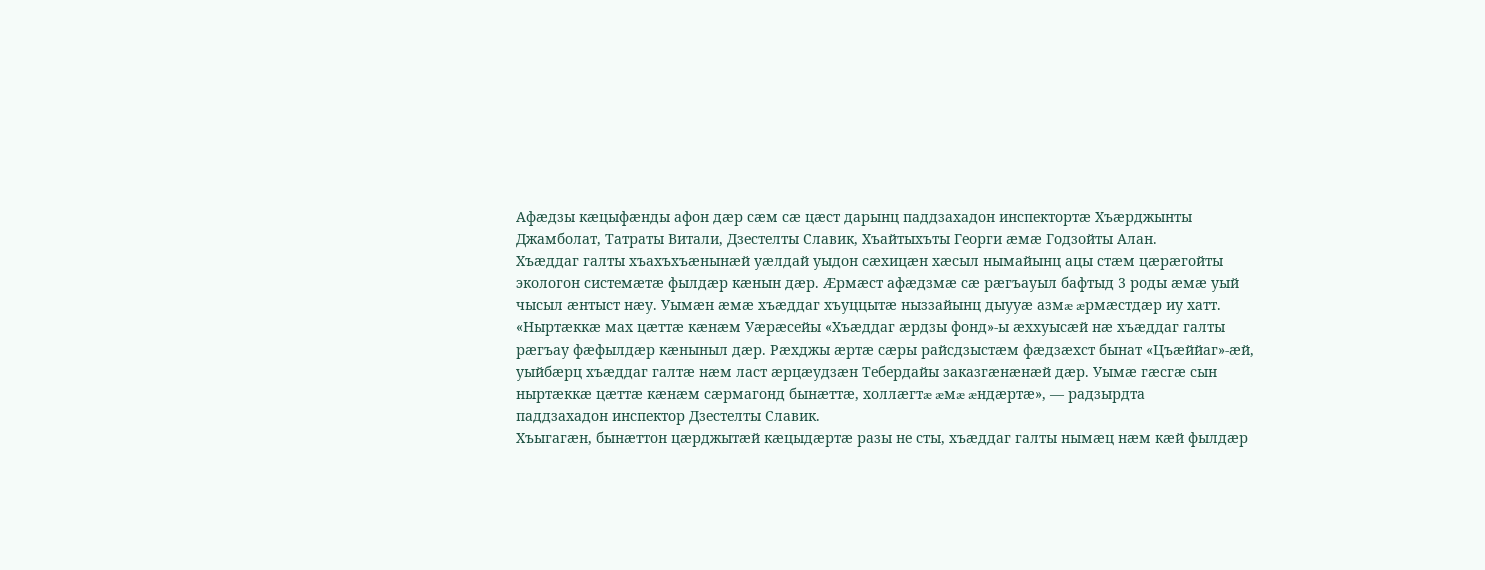Афæдзы кæцыфæнды афон дæр сæм сæ цæст дарынц паддзахадон инспектортæ Хъæрджынты Джамболат, Татраты Витали, Дзестелты Славик, Хъайтыхъты Георги æмæ Годзойты Алан.
Хъæддаг галты хъахъхъæнынæй уæлдай уыдон сæхицæн хæсыл нымайынц ацы стæм цæрæгойты экологон системæтæ фылдæр кæнын дæр. Æрмæст афæдзмæ сæ рæгъауыл бафтыд 3 роды æмæ уый чысыл æнтыст нæу. Уымæн æмæ хъæддаг хъуццытæ ныззайынц дыууæ азмæ æрмæстдæр иу хатт.
«Ныртæккæ мах цæттæ кæнæм Уæрæсейы «Хъæддаг æрдзы фонд»-ы æххуысæй нæ хъæддаг галты рæгъау фæфылдæр кæныныл дæр. Рæхджы æртæ сæры райсдзыстæм фæдзæхст бынат «Цъæййаг»-æй, уыйбæрц хъæддаг галтæ нæм ласт æрцæудзæн Тебердайы заказгæнæнæй дæр. Уымæ гæсгæ сын ныртæккæ цæттæ кæнæм сæрмагонд бынæттæ, холлæгтæ æмæ æндæртæ», — радзырдта паддзахадон инспектор Дзестелты Славик.
Хъыгагæн, бынæттон цæрджытæй кæцыдæртæ разы не сты, хъæддаг галты нымæц нæм кæй фылдæр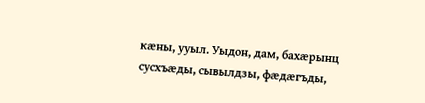кæны, ууыл. Уыдон, дам, бахæрынц сусхъæды, сывылдзы, фæдæгъды,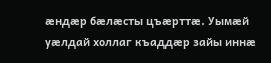æндæр бæлæсты цъæрттæ. Уымæй уæлдай холлаг къаддæр зайы иннæ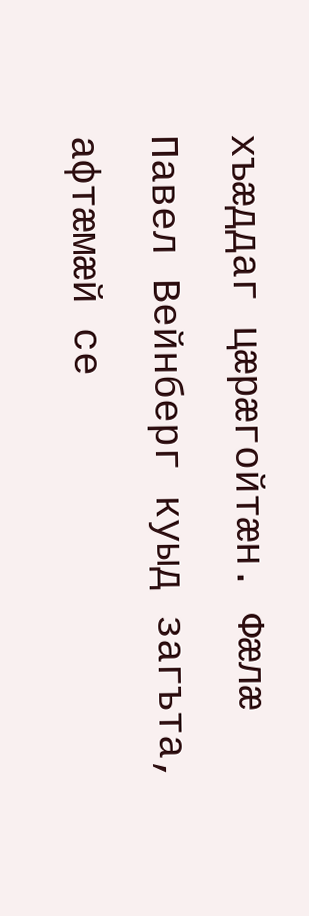хъæддаг цæрæгойтæн. Фæлæ Павел Вейнберг куыд загъта, афтæмæй се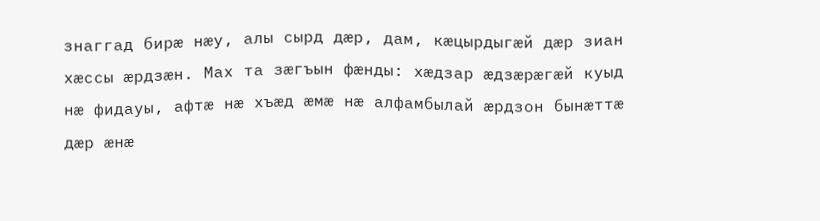знаггад бирæ нæу, алы сырд дæр, дам, кæцырдыгæй дæр зиан хæссы æрдзæн. Мах та зæгъын фæнды: хæдзар æдзæрæгæй куыд нæ фидауы, афтæ нæ хъæд æмæ нæ алфамбылай æрдзон бынæттæ дæр æнæ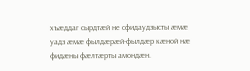хъæддаг сырдтæй не сфидаудзысты æмæ уадз æмæ фылдæрæй-фылдæр кæной нæ фидæны фæлтæрты амондæн.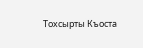Тохсырты Къоста